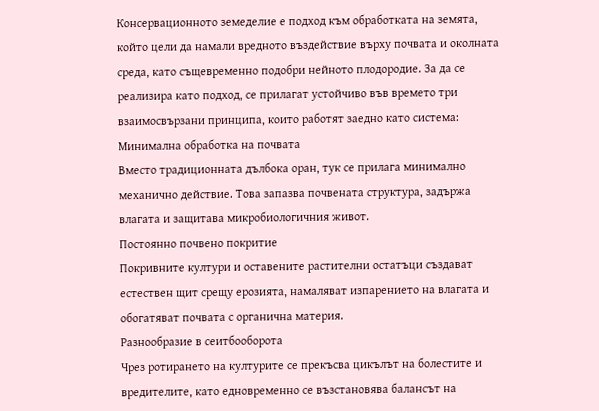Консервационното земеделие е подход към обработката на земята, който цели да намали вредното въздействие върху почвата и околната среда, като същевременно подобри нейното плодородие. За да се реализира като подход, се прилагат устойчиво във времето три взаимосвързани принципа, които работят заедно като система:
Минимална обработка на почвата
Вместо традиционната дълбока оран, тук се прилага минимално механично действие. Това запазва почвената структура, задържа влагата и защитава микробиологичния живот.
Постоянно почвено покритие
Покривните култури и оставените растителни остатъци създават естествен щит срещу ерозията, намаляват изпарението на влагата и обогатяват почвата с органична материя.
Разнообразие в сеитбооборота
Чрез ротирането на културите се прекъсва цикълът на болестите и вредителите, като едновременно се възстановява балансът на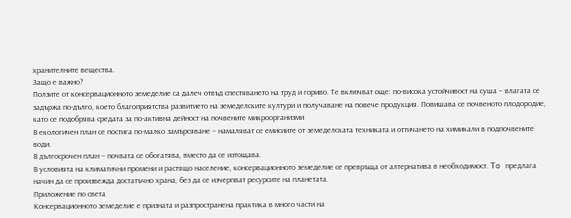хранителните вещества.
Защо е важно?
Ползите от консервационното земеделие са далеч отвъд спестяването на труд и гориво. Те включват още: по-висока устойчивост на суша – влагата се задържа по-дълго, което благоприятства развитието на земеделските култури и получаване на повече продукция. Повишава се почвеното плодородие, като се подобрява средата за по-активна дейност на почвените микроорганизми
В екологичен план се постига по-малко замърсяване – намаляват се емисиите от земеделската техниката и оттичането на химикали в подпочвените води.
В дългосрочен план – почвата се обогатява, вместо да се изтощава.
В условията на климатични промени и растящо население, консервационното земеделие се превръща от алтернатива в необходимост. To предлага начин да се произвежда достатъчно храна, без да се изчерпват ресурсите на планетата.
Приложение по света
Консервационното земеделие е призната и разпространена практика в много части на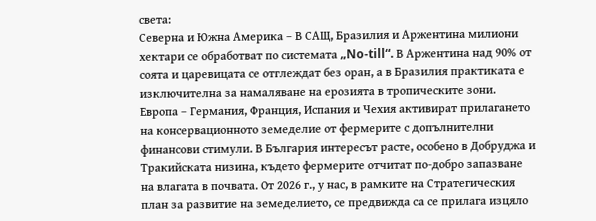света:
Северна и Южна Америка – В САЩ, Бразилия и Аржентина милиони хектари се обработват по системата „No-till“. В Аржентина над 90% от соята и царевицата се отглеждат без оран, а в Бразилия практиката е изключителна за намаляване на ерозията в тропическите зони.
Европа – Германия, Франция, Испания и Чехия активират прилагането на консервационното земеделие от фермерите с допълнителни финансови стимули. В България интересът расте, особено в Добруджа и Тракийската низина, където фермерите отчитат по-добро запазване на влагата в почвата. От 2026 г., у нас, в рамките на Стратегическия план за развитие на земеделието, се предвижда са се прилага изцяло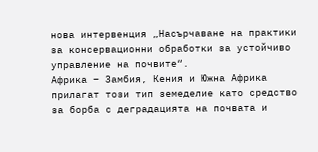нова интервенция „Насърчаване на практики за консервационни обработки за устойчиво управление на почвите“.
Африка – Замбия, Кения и Южна Африка прилагат този тип земеделие като средство за борба с деградацията на почвата и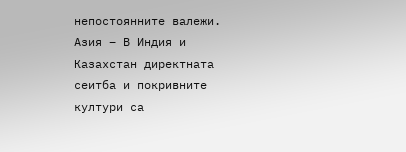непостоянните валежи.
Азия – В Индия и Казахстан директната сеитба и покривните култури са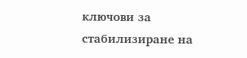ключови за стабилизиране на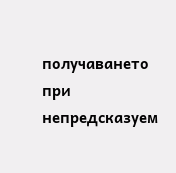получаването при непредсказуем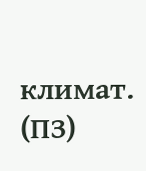климат.
(ПЗ)